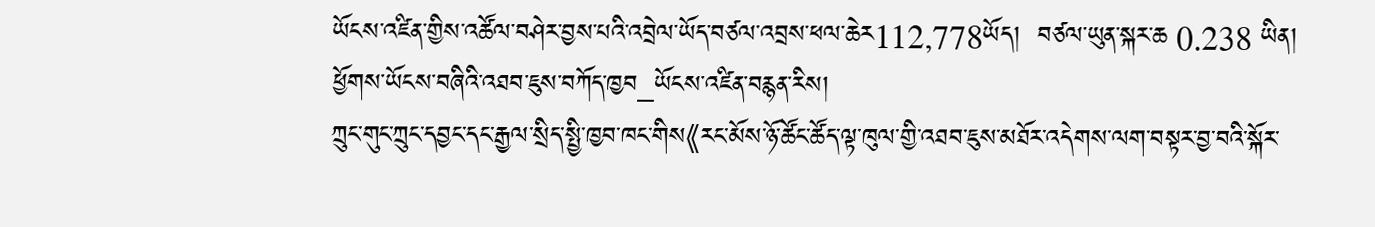ཡོངས་འཛིན་གྱིས་འཚོལ་བཤེར་བྱས་པའི་འབྲེལ་ཡོད་བཙལ་འབྲས་ཕལ་ཆེར112,778ཡོད།  བཙལ་ཡུན་སྐར་ཆ 0.238 ཡིན།
ཕྱོགས་ཡོངས་བཞིའི་འཐབ་ཇུས་བཀོད་ཁྱབ_ཡོངས་འཛིན་བརྙན་རིས།
ཀྲུང་གུང་ཀྲུང་དབྱང་དང་རྒྱལ་སྲིད་སྤྱི་ཁྱབ་ཁང་གིས《རང་མོས་ཉོ་ཚོང་ཚོད་ལྟ་ཁུལ་གྱི་འཐབ་ཇུས་མཐོར་འདེགས་ལག་བསྟར་བྱ་བའི་སྐོར་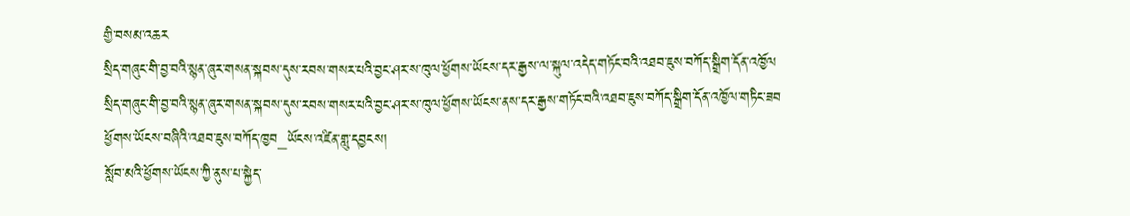གྱི་བསམ་འཆར
སྲིད་གཞུང་གི་བྱ་བའི་སྙན་ཞུར་གསན་སྐབས་དུས་རབས་གསར་པའི་བྱང་ཤར་ས་ཁུལ་ཕྱོགས་ཡོངས་དར་རྒྱས་ལ་སྐུལ་འདེད་གཏོང་བའི་འཐབ་ཇུས་བཀོད་སྒྲིག་དོན་འཁྱོལ
སྲིད་གཞུང་གི་བྱ་བའི་སྙན་ཞུར་གསན་སྐབས་དུས་རབས་གསར་པའི་བྱང་ཤར་ས་ཁུལ་ཕྱོགས་ཡོངས་ནས་དར་རྒྱས་གཏོང་བའི་འཐབ་ཇུས་བཀོད་སྒྲིག་དོན་འཁྱོལ་གཏིང་ཟབ
ཕྱོགས་ཡོངས་བཞིའི་འཐབ་ཇུས་བཀོད་ཁྱབ_ཡོངས་འཛིན་གླུ་དབྱངས།
སློབ་མའི་ཕྱོགས་ཡོངས་ཀྱི་ནུས་པ་སྐྱེད་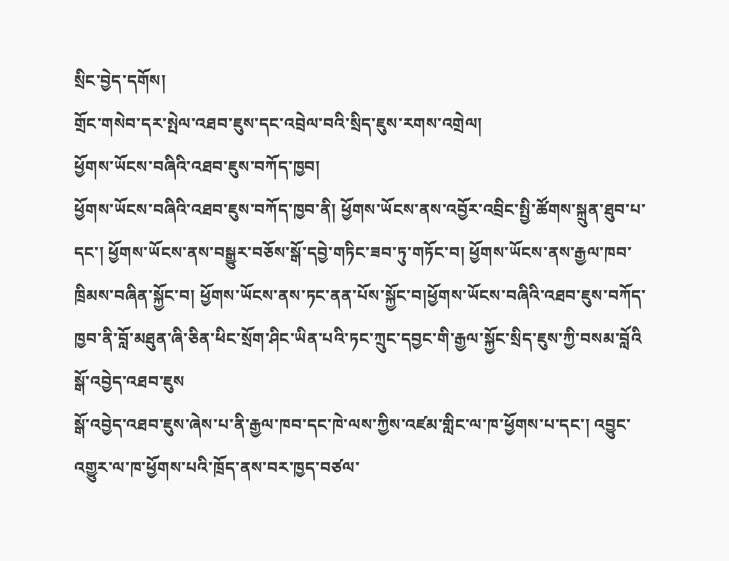སྲིང་བྱེད་དགོས།
གྲོང་གསེབ་དར་སྤེལ་འཐབ་ཇུས་དང་འབྲེལ་བའི་སྲིད་ཇུས་རགས་འགྲེལ།
ཕྱོགས་ཡོངས་བཞིའི་འཐབ་ཇུས་བཀོད་ཁྱབ།
ཕྱོགས་ཡོངས་བཞིའི་འཐབ་ཇུས་བཀོད་ཁྱབ་ནི། ཕྱོགས་ཡོངས་ནས་འབྱོར་འབྲིང་སྤྱི་ཚོགས་སྐྲུན་ཐུབ་པ་དང་། ཕྱོགས་ཡོངས་ནས་བསྒྱུར་བཅོས་སྒོ་དབྱེ་གཏིང་ཟབ་ཏུ་གཏོང་བ། ཕྱོགས་ཡོངས་ནས་རྒྱལ་ཁབ་ཁྲིམས་བཞིན་སྐྱོང་བ། ཕྱོགས་ཡོངས་ནས་ཏང་ནན་པོས་སྐྱོང་བ།ཕྱོགས་ཡོངས་བཞིའི་འཐབ་ཇུས་བཀོད་ཁྱབ་ནི་བློ་མཐུན་ཞི་ཅིན་ཕིང་སྲོག་ཤིང་ཡིན་པའི་ཏང་ཀྲུང་དབྱང་གི་རྒྱལ་སྐྱོང་སྲིད་ཇུས་ཀྱི་བསམ་བློའི
སྒོ་འབྱེད་འཐབ་ཇུས
སྒོ་འབྱེད་འཐབ་ཇུས་ཞེས་པ་ནི་རྒྱལ་ཁབ་དང་ཁེ་ལས་ཀྱིས་འཛམ་གླིང་ལ་ཁ་ཕྱོགས་པ་དང་། འབྱུང་འགྱུར་ལ་ཁ་ཕྱོགས་པའི་ཁྲོད་ནས་བར་ཁྱད་བཙལ་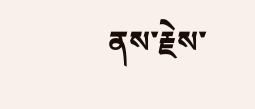ནས་རྗེས་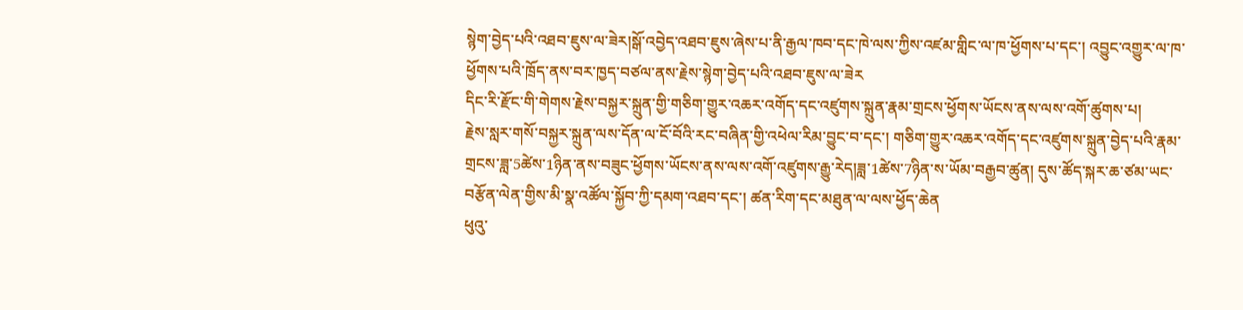སྙེག་བྱེད་པའི་འཐབ་ཇུས་ལ་ཟེར།སྒོ་འབྱེད་འཐབ་ཇུས་ཞེས་པ་ནི་རྒྱལ་ཁབ་དང་ཁེ་ལས་ཀྱིས་འཛམ་གླིང་ལ་ཁ་ཕྱོགས་པ་དང་། འབྱུང་འགྱུར་ལ་ཁ་ཕྱོགས་པའི་ཁྲོད་ནས་བར་ཁྱད་བཙལ་ནས་རྗེས་སྙེག་བྱེད་པའི་འཐབ་ཇུས་ལ་ཟེར
དིང་རི་རྫོང་གི་གེགས་རྗེས་བསྐྱར་སྐྲུན་གྱི་གཅིག་གྱུར་འཆར་འགོད་དང་འཛུགས་སྐྲུན་རྣམ་གྲངས་ཕྱོགས་ཡོངས་ནས་ལས་འགོ་ཚུགས་པ།
རྗེས་སླར་གསོ་བསྐྱར་སྐྲུན་ལས་དོན་ལ་ངོ་བོའི་རང་བཞིན་གྱི་འཕེལ་རིམ་བྱུང་བ་དང་། གཅིག་གྱུར་འཆར་འགོད་དང་འཛུགས་སྐྲུན་བྱེད་པའི་རྣམ་གྲངས་ཟླ་5ཚེས་1ཉིན་ནས་བཟུང་ཕྱོགས་ཡོངས་ནས་ལས་འགོ་འཛུགས་རྒྱུ་རེད།ཟླ་1ཚེས་7ཉིན་ས་ཡོམ་བརྒྱབ་ཚུན། དུས་ཚོད་སྐར་ཆ་ཙམ་ཡང་བརྩོན་ལེན་གྱིས་མི་སྣ་འཚོལ་སྐྱོབ་ཀྱི་དམག་འཐབ་དང་། ཚན་རིག་དང་མཐུན་ལ་ལས་ཕྱོད་ཆེན
ཕུའུ་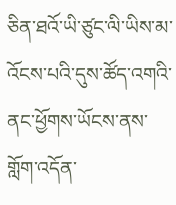ཅིན་ཐའོ་ཡི་ཙུང་ལི་ཡིས་མ་འོངས་པའི་དུས་ཚོད་འགའི་ནང་ཕྱོགས་ཡོངས་ནས་གློག་འདོན་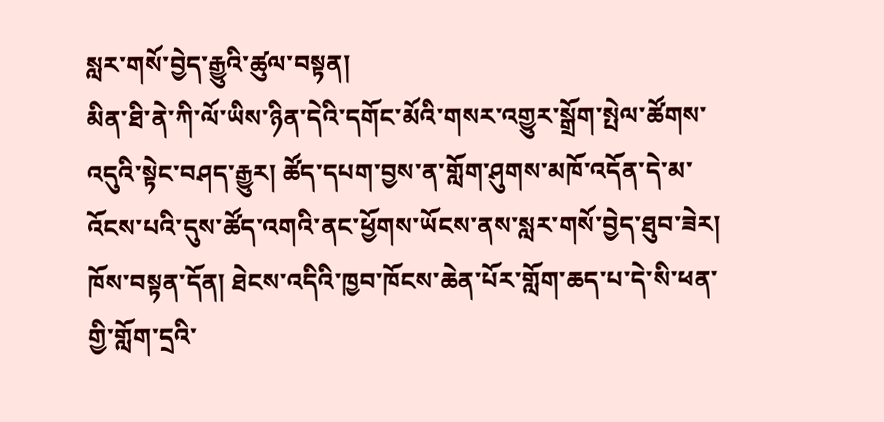སླར་གསོ་བྱེད་རྒྱུའི་ཚུལ་བསྟན།
མིན་ཐི་ནེ་ཀི་ལོ་ཡིས་ཉིན་དེའི་དགོང་མོའི་གསར་འགྱུར་སྒྲོག་སྤེལ་ཚོགས་འདུའི་སྟེང་བཤད་རྒྱུར། ཚོད་དཔག་བྱས་ན་གློག་ཤུགས་མཁོ་འདོན་དེ་མ་འོངས་པའི་དུས་ཚོད་འགའི་ནང་ཕྱོགས་ཡོངས་ནས་སླར་གསོ་བྱེད་ཐུབ་ཟེར། ཁོས་བསྟན་དོན། ཐེངས་འདིའི་ཁྱབ་ཁོངས་ཆེན་པོར་གློག་ཆད་པ་དེ་སི་ཕན་གྱི་གློག་དྲའི་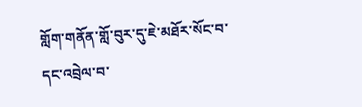གློག་གནོན་གློ་བུར་དུ་ཇེ་མཐོར་སོང་བ་དང་འབྲེལ་བ་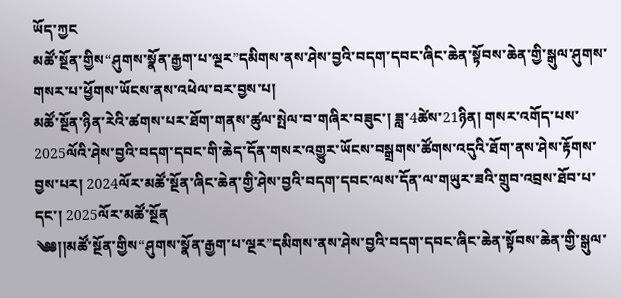ཡོད་ཀྱང
མཚོ་སྔོན་གྱིས“ཤུགས་སྣོན་རྒྱག་པ་ལྔར”དམིགས་ནས་ཤེས་བྱའི་བདག་དབང་ཞིང་ཆེན་སྟོབས་ཆེན་གྱི་སྒུལ་ཤུགས་གསར་པ་ཕྱོགས་ཡོངས་ནས་འཕེལ་བར་བྱས་པ།
མཚོ་སྔོན་ཉིན་རེའི་ཚགས་པར་ཐོག་གནས་ཚུལ་སྤེལ་བ་གཞིར་བཟུང་། ཟླ་4ཚེས་21ཉིན། གསར་འགོད་པས་2025ལོའི་ཤེས་བྱའི་བདག་དབང་གི་ཆེད་དོན་གསར་འགྱུར་ཡོངས་བསྒྲགས་ཚོགས་འདུའི་ཐོག་ནས་ཤེས་རྟོགས་བྱས་པར། 2024ལོར་མཚོ་སྔོན་ཞིང་ཆེན་གྱི་ཤེས་བྱའི་བདག་དབང་ལས་དོན་ལ་གཡུར་ཟའི་གྲུབ་འབྲས་ཐོབ་པ་དང་། 2025ལོར་མཚོ་སྔོན
༄༅།།མཚོ་སྔོན་གྱིས“ཤུགས་སྣོན་རྒྱག་པ་ལྔར”དམིགས་ནས་ཤེས་བྱའི་བདག་དབང་ཞིང་ཆེན་སྟོབས་ཆེན་གྱི་སྒུལ་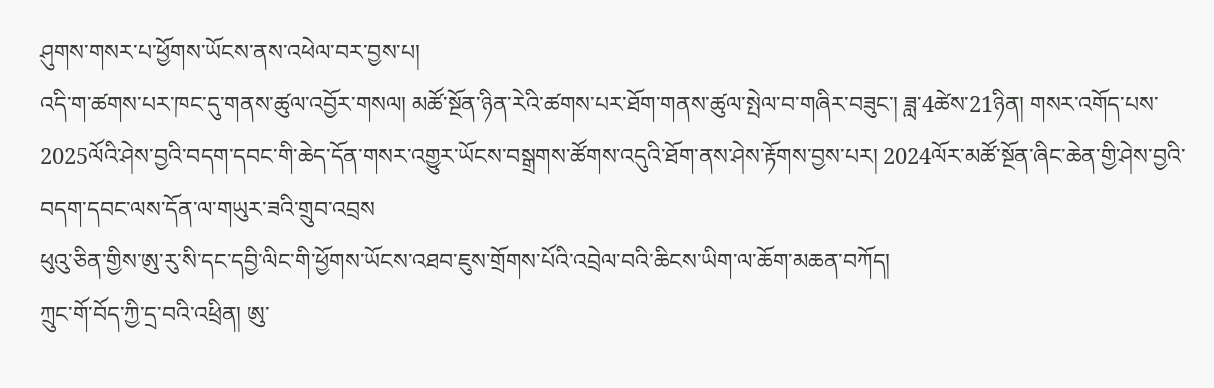ཤུགས་གསར་པ་ཕྱོགས་ཡོངས་ནས་འཕེལ་བར་བྱས་པ།
འདི་ག་ཚགས་པར་ཁང་དུ་གནས་ཚུལ་འབྱོར་གསལ། མཚོ་སྔོན་ཉིན་རེའི་ཚགས་པར་ཐོག་གནས་ཚུལ་སྤེལ་བ་གཞིར་བཟུང་། ཟླ་4ཚེས་21ཉིན། གསར་འགོད་པས་2025ལོའི་ཤེས་བྱའི་བདག་དབང་གི་ཆེད་དོན་གསར་འགྱུར་ཡོངས་བསྒྲགས་ཚོགས་འདུའི་ཐོག་ནས་ཤེས་རྟོགས་བྱས་པར། 2024ལོར་མཚོ་སྔོན་ཞིང་ཆེན་གྱི་ཤེས་བྱའི་བདག་དབང་ལས་དོན་ལ་གཡུར་ཟའི་གྲུབ་འབྲས
ཕུའུ་ཅིན་གྱིས་ཨུ་རུ་སི་དང་དབྱི་ལིང་གི་ཕྱོགས་ཡོངས་འཐབ་ཇུས་གྲོགས་པོའི་འབྲེལ་བའི་ཆིངས་ཡིག་ལ་ཆོག་མཆན་བཀོད།
ཀྲུང་གོ་བོད་ཀྱི་དྲ་བའི་འཕྲིན། ཨུ་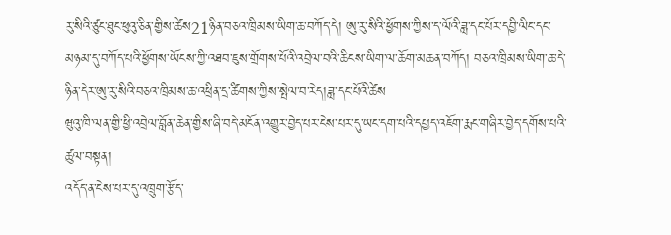རུ་སིའི་ཙུང་ཐུང་ཕུའུ་ཅིན་གྱིས་ཚེས21ཉིན་བཅའ་ཁྲིམས་ཡིག་ཆ་བཀོད་དེ། ཨུ་རུ་སིའི་ཕྱོགས་ཀྱིས་ད་ལོའི་ཟླ་དང་པོར་དབྱི་ལིང་དང་མཉམ་དུ་བཀོད་པའི་ཕྱོགས་ཡོངས་ཀྱི་འཐབ་ཇུས་གྲོགས་པོའི་འབྲེལ་བའི་ཆིངས་ཡིག་ལ་ཆོག་མཆན་བཀོད། བཅའ་ཁྲིམས་ཡིག་ཆ་དེ་ཉིན་དེར་ཨུ་རུ་སིའི་བཅའ་ཁྲིམས་ཆ་འཕྲིན་དྲ་ཚིགས་ཀྱིས་སྤེལ་བ་རེད།ཟླ་དང་པོའི་ཚེས
ཝུའུ་ཁི་ལན་གྱི་ཕྱི་འབྲེལ་བློན་ཆེན་གྱིས་ཞི་བདེ་མངོན་འགྱུར་བྱེད་པར་ངེས་པར་དུ་ཡང་དག་པའི་དཔྱད་འཇོག་རྨང་གཞིར་བྱེད་དགོས་པའི་ཚུལ་བསྟན།
འདོད་ན་ངེས་པར་དུ་འཁྲུག་རྩོད་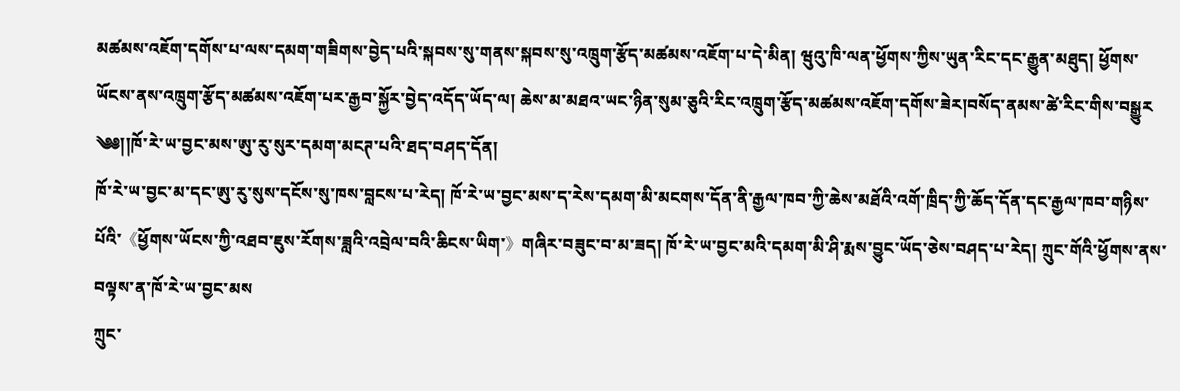མཚམས་འཇོག་དགོས་པ་ལས་དམག་གཟིགས་བྱེད་པའི་སྐབས་སུ་གནས་སྐབས་སུ་འཁྲུག་རྩོད་མཚམས་འཇོག་པ་དེ་མིན། ཝུའུ་ཁི་ལན་ཕྱོགས་ཀྱིས་ཡུན་རིང་དང་རྒྱུན་མཐུད། ཕྱོགས་ཡོངས་ནས་འཁྲུག་རྩོད་མཚམས་འཇོག་པར་རྒྱབ་སྐྱོར་བྱེད་འདོད་ཡོད་ལ། ཆེས་མ་མཐའ་ཡང་ཉིན་སུམ་ཅུའི་རིང་འཁྲུག་རྩོད་མཚམས་འཇོག་དགོས་ཟེར།བསོད་ནམས་ཚེ་རིང་གིས་བསྒྱུར
༄༅།།ཁོ་རེ་ཡ་བྱང་མས་ཨུ་རུ་སུར་དམག་མངཊ་པའི་ཐད་བཤད་དོན།
ཁོ་རེ་ཡ་བྱང་མ་དང་ཨུ་རུ་སུས་དངོས་སུ་ཁས་བླངས་པ་རེད། ཁོ་རེ་ཡ་བྱང་མས་ད་རེས་དམག་མི་མངགས་དོན་ནི་རྒྱལ་ཁབ་ཀྱི་ཆེས་མཐོའི་འགོ་ཁྲིད་ཀྱི་ཆོད་དོན་དང་རྒྱལ་ཁབ་གཉིས་པོའི་《ཕྱོགས་ཡོངས་ཀྱི་འཐབ་ཇུས་རོགས་ཟླའི་འབྲེལ་བའི་ཆིངས་ཡིག་》གཞིར་བཟུང་བ་མ་ཟད། ཁོ་རེ་ཡ་བྱང་མའི་དམག་མི་ཤི་རྨས་བྱུང་ཡོད་ཅེས་བཤད་པ་རེད། ཀྲུང་གོའི་ཕྱོགས་ནས་བལྟས་ན་ཁོ་རེ་ཡ་བྱང་མས
ཀྲུང་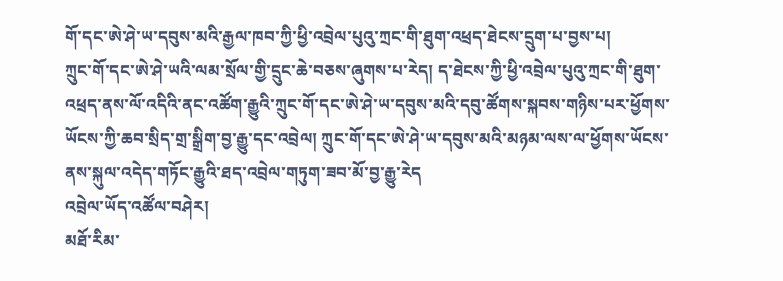གོ་དང་ཨེ་ཤེ་ཡ་དབུས་མའི་རྒྱལ་ཁབ་ཀྱི་ཕྱི་འབྲེལ་པུའུ་ཀྲང་གི་ཐུག་འཕྲད་ཐེངས་དྲུག་པ་བྱས་པ།
ཀྲུང་གོ་དང་ཨེ་ཤེ་ཡའི་ལམ་སྲོལ་གྱི་དྲུང་ཆེ་བཅས་ཞུགས་པ་རེད། ད་ཐེངས་ཀྱི་ཕྱི་འབྲེལ་པུའུ་ཀྲང་གི་ཐུག་འཕྲད་ནས་ལོ་འདིའི་ནང་འཚོག་རྒྱུའི་ཀྲུང་གོ་དང་ཨེ་ཤེ་ཡ་དབུས་མའི་དབུ་ཚོགས་སྐབས་གཉིས་པར་ཕྱོགས་ཡོངས་ཀྱི་ཆབ་སྲིད་གྲ་སྒྲིག་བྱ་རྒྱུ་དང་འབྲེལ། ཀྲུང་གོ་དང་ཨེ་ཤེ་ཡ་དབུས་མའི་མཉམ་ལས་ལ་ཕྱོགས་ཡོངས་ནས་སྐུལ་འདེད་གཏོང་རྒྱུའི་ཐད་འབྲེལ་གཏུག་ཟབ་མོ་བྱ་རྒྱུ་རེད
འབྲེལ་ཡོད་འཚོལ་བཤེར།
མཐོ་རིམ་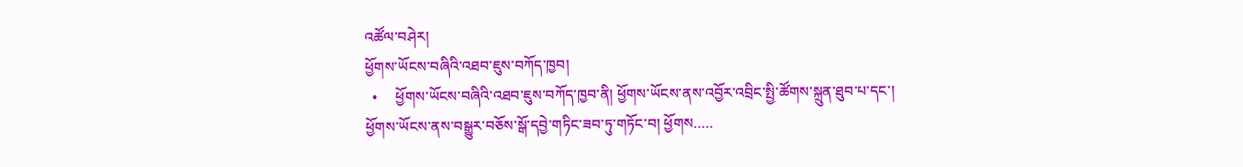འཚོལ་བཤེར།
ཕྱོགས་ཡོངས་བཞིའི་འཐབ་ཇུས་བཀོད་ཁྱབ།
  •     ཕྱོགས་ཡོངས་བཞིའི་འཐབ་ཇུས་བཀོད་ཁྱབ་ནི། ཕྱོགས་ཡོངས་ནས་འབྱོར་འབྲིང་སྤྱི་ཚོགས་སྐྲུན་ཐུབ་པ་དང་། ཕྱོགས་ཡོངས་ནས་བསྒྱུར་བཅོས་སྒོ་དབྱེ་གཏིང་ཟབ་ཏུ་གཏོང་བ། ཕྱོགས.....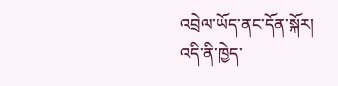འབྲེལ་ཡོད་ནང་དོན་སྐོར།
འདི་ནི་ཁྱེད་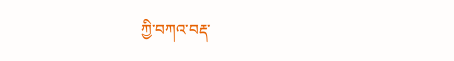ཀྱི་བཀའ་བརྡ་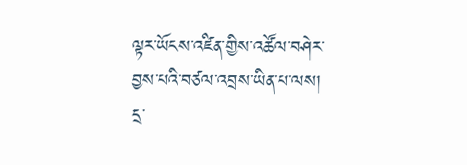ལྟར་ཡོངས་འཛིན་གྱིས་འཚོལ་བཤེར་བྱས་པའི་བཙལ་འབྲས་ཡིན་པ་ལས། དྲ་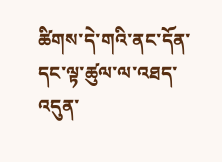ཚིགས་དེ་གའི་ནང་དོན་དང་ལྟ་ཚུལ་ལ་འཐད་འདུན་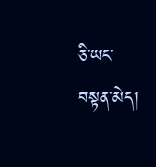ཅི་ཡང་བསྟན་མེད།